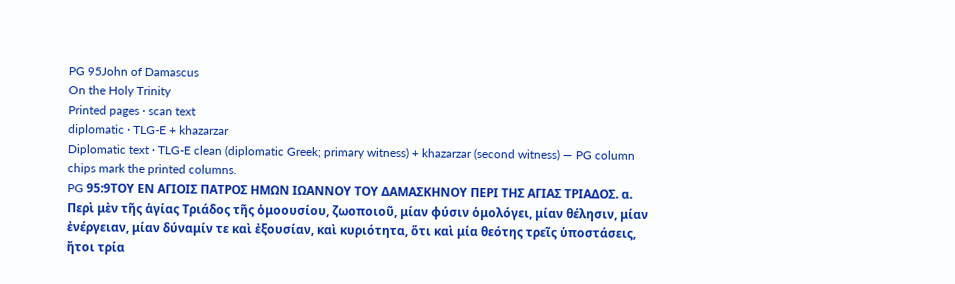PG 95John of Damascus
On the Holy Trinity
Printed pages · scan text
diplomatic · TLG-E + khazarzar
Diplomatic text · TLG-E clean (diplomatic Greek; primary witness) + khazarzar (second witness) — PG column chips mark the printed columns.
PG 95:9ΤΟΥ ΕΝ ΑΓΙΟΙΣ ΠΑΤΡΟΣ ΗΜΩΝ ΙΩΑΝΝΟΥ ΤΟΥ ΔΑΜΑΣΚΗΝΟΥ ΠΕΡΙ ΤΗΣ ΑΓΙΑΣ ΤΡΙΑΔΟΣ. α. Περὶ μὲν τῆς ἁγίας Τριάδος τῆς ὁμοουσίου, ζωοποιοῦ, μίαν φύσιν ὁμολόγει, μίαν θέλησιν, μίαν ἐνέργειαν, μίαν δύναμίν τε καὶ ἐξουσίαν, καὶ κυριότητα, ὅτι καὶ μία θεότης τρεῖς ὑποστάσεις, ἤτοι τρία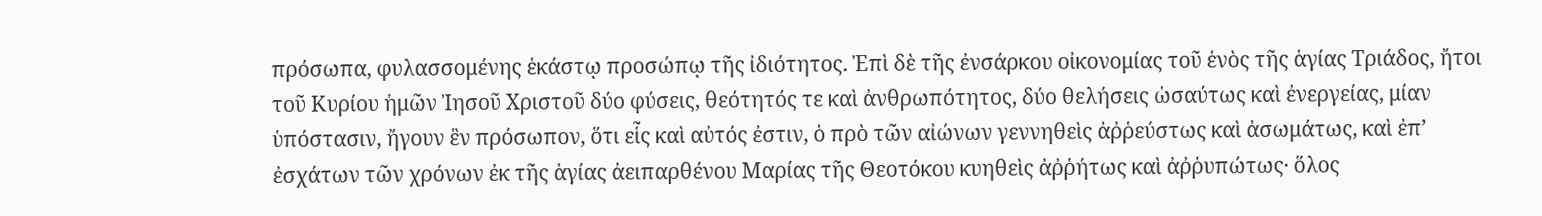πρόσωπα, φυλασσομένης ἑκάστῳ προσώπῳ τῆς ἰδιότητος. Ἐπὶ δὲ τῆς ἐνσάρκου οἰκονομίας τοῦ ἑνὸς τῆς ἁγίας Τριάδος, ἤτοι τοῦ Κυρίου ἡμῶν Ἰησοῦ Χριστοῦ δύο φύσεις, θεότητός τε καὶ ἀνθρωπότητος, δύο θελήσεις ὡσαύτως καὶ ἐνεργείας, μίαν ὑπόστασιν, ἤγουν ἓν πρόσωπον, ὅτι εἷς καὶ αὐτός ἐστιν, ὁ πρὸ τῶν αἰώνων γεννηθεὶς ἀῤῥεύστως καὶ ἀσωμάτως, καὶ ἐπ’ ἐσχάτων τῶν χρόνων ἐκ τῆς ἁγίας ἀειπαρθένου Μαρίας τῆς Θεοτόκου κυηθεὶς ἀῤῥήτως καὶ ἀῤῥυπώτως· ὅλος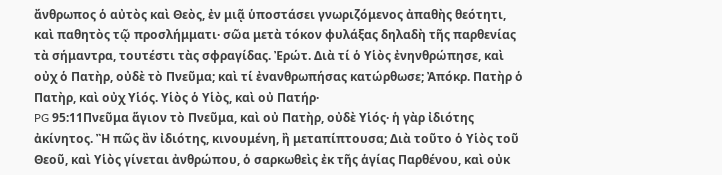ἄνθρωπος ὁ αὐτὸς καὶ Θεὸς, ἐν μιᾷ ὑποστάσει γνωριζόμενος ἀπαθὴς θεότητι, καὶ παθητὸς τῷ προσλήμματι· σῶα μετὰ τόκον φυλάξας δηλαδὴ τῆς παρθενίας τὰ σήμαντρα, τουτέστι τὰς σφραγίδας. Ἐρώτ. Διὰ τί ὁ Υἱὸς ἐνηνθρώπησε, καὶ οὐχ ὁ Πατὴρ, οὐδὲ τὸ Πνεῦμα; καὶ τί ἐνανθρωπήσας κατώρθωσε; Ἀπόκρ. Πατὴρ ὁ Πατὴρ, καὶ οὐχ Υἱός. Υἱὸς ὁ Υἱὸς, καὶ οὐ Πατήρ·
PG 95:11Πνεῦμα ἅγιον τὸ Πνεῦμα, καὶ οὐ Πατὴρ, οὐδὲ Υἱός· ἡ γὰρ ἰδιότης ἀκίνητος. Ἢ πῶς ἂν ἰδιότης, κινουμένη, ἢ μεταπίπτουσα; Διὰ τοῦτο ὁ Υἱὸς τοῦ Θεοῦ, καὶ Υἱὸς γίνεται ἀνθρώπου, ὁ σαρκωθεὶς ἐκ τῆς ἁγίας Παρθένου, καὶ οὐκ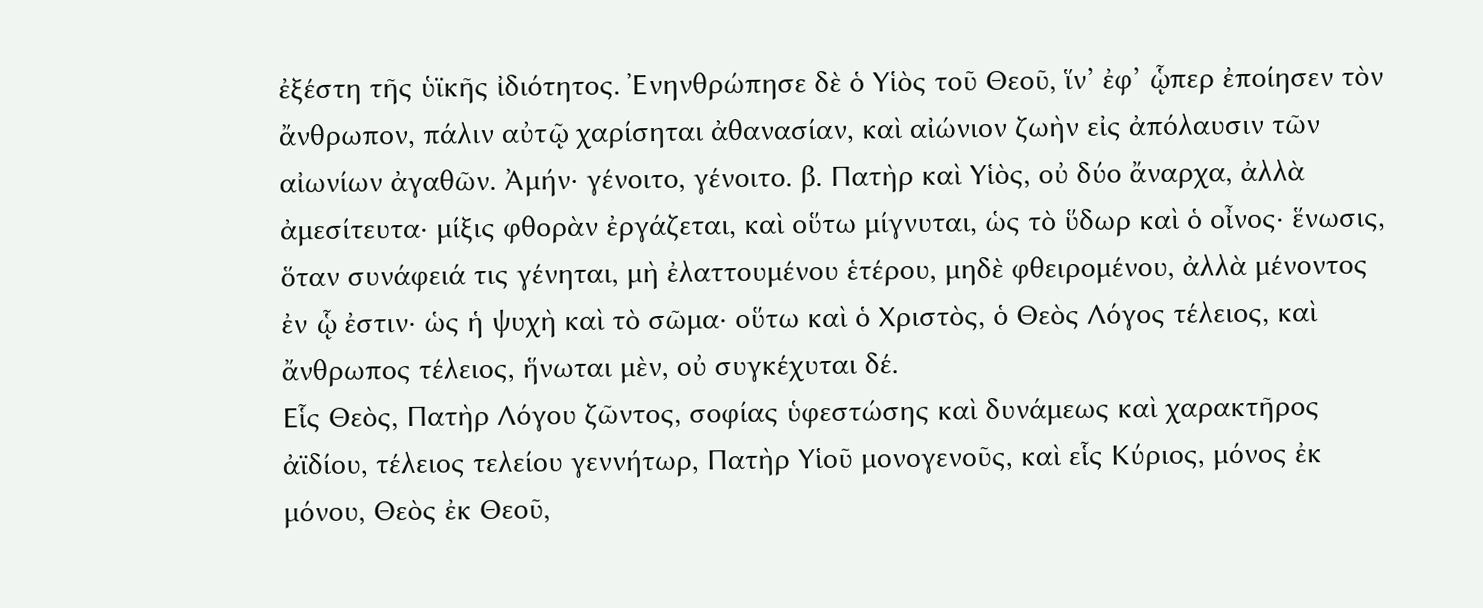ἐξέστη τῆς ὑϊκῆς ἰδιότητος. Ἐνηνθρώπησε δὲ ὁ Υἱὸς τοῦ Θεοῦ, ἵν’ ἐφ’ ᾧπερ ἐποίησεν τὸν ἄνθρωπον, πάλιν αὐτῷ χαρίσηται ἀθανασίαν, καὶ αἰώνιον ζωὴν εἰς ἀπόλαυσιν τῶν αἰωνίων ἀγαθῶν. Ἀμήν· γένοιτο, γένοιτο. β. Πατὴρ καὶ Υἱὸς, οὐ δύο ἄναρχα, ἀλλὰ ἀμεσίτευτα· μίξις φθορὰν ἐργάζεται, καὶ οὕτω μίγνυται, ὡς τὸ ὕδωρ καὶ ὁ οἶνος· ἕνωσις, ὅταν συνάφειά τις γένηται, μὴ ἐλαττουμένου ἑτέρου, μηδὲ φθειρομένου, ἀλλὰ μένοντος ἐν ᾧ ἐστιν· ὡς ἡ ψυχὴ καὶ τὸ σῶμα· οὕτω καὶ ὁ Χριστὸς, ὁ Θεὸς Λόγος τέλειος, καὶ ἄνθρωπος τέλειος, ἥνωται μὲν, οὐ συγκέχυται δέ.
Εἷς Θεὸς, Πατὴρ Λόγου ζῶντος, σοφίας ὑφεστώσης καὶ δυνάμεως καὶ χαρακτῆρος ἀϊδίου, τέλειος τελείου γεννήτωρ, Πατὴρ Υἱοῦ μονογενοῦς, καὶ εἷς Κύριος, μόνος ἐκ μόνου, Θεὸς ἐκ Θεοῦ,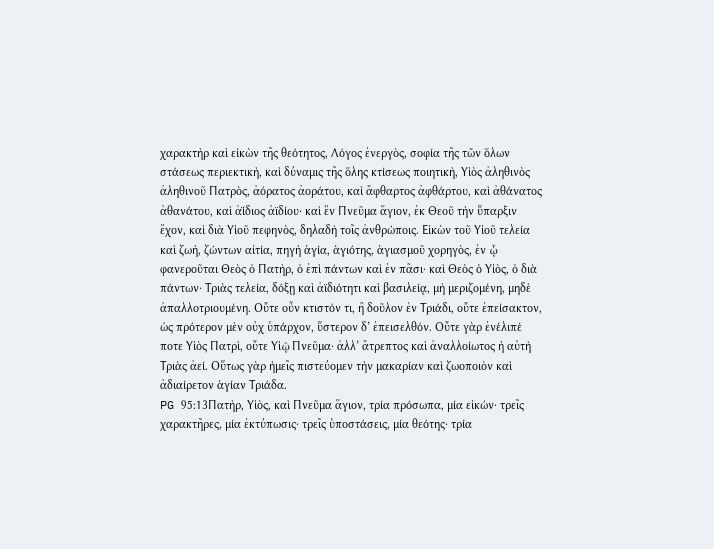χαρακτὴρ καὶ εἰκὼν τῆς θεότητος, Λόγος ἐνεργὸς, σοφία τῆς τῶν ὅλων στάσεως περιεκτικὴ, καὶ δύναμις τῆς ὅλης κτίσεως ποιητικὴ, Υἱὸς ἀληθινὸς ἀληθινοῦ Πατρὸς, ἀόρατος ἀοράτου, καὶ ἄφθαρτος ἀφθάρτου, καὶ ἀθάνατος ἀθανάτου, καὶ ἀί̈διος ἀϊδίου· καὶ ἓν Πνεῦμα ἅγιον, ἐκ Θεοῦ τὴν ὕπαρξιν ἔχον, καὶ διὰ Υἱοῦ πεφηνὸς, δηλαδὴ τοῖς ἀνθρώποις. Εἰκὼν τοῦ Υἱοῦ τελεία καὶ ζωὴ, ζώντων αἰτία, πηγὴ ἁγία, ἁγιότης, ἁγιασμοῦ χορηγὸς, ἐν ᾧ φανεροῦται Θεὸς ὁ Πατὴρ, ὁ ἐπὶ πάντων καὶ ἐν πᾶσι· καὶ Θεὸς ὁ Υἱὸς, ὁ διὰ πάντων· Τριὰς τελεία, δόξῃ καὶ ἀϊδιότητι καὶ βασιλείᾳ, μὴ μεριζομένη, μηδὲ ἀπαλλοτριουμένη. Οὔτε οὖν κτιστόν τι, ἢ δοῦλον ἐν Τριάδι, οὔτε ἐπείσακτον, ὡς πρότερον μὲν οὐχ ὑπάρχον, ὕστερον δ’ ἐπεισελθόν. Οὔτε γὰρ ἐνέλιπέ ποτε Υἱὸς Πατρὶ, οὔτε Υἱῷ Πνεῦμα· ἀλλ’ ἄτρεπτος καὶ ἀναλλοίωτος ἡ αὐτὴ Τριὰς ἀεί. Οὕτως γὰρ ἡμεῖς πιστεύομεν τὴν μακαρίαν καὶ ζωοποιὸν καὶ ἀδιαίρετον ἁγίαν Τριάδα.
PG 95:13Πατὴρ, Υἱὸς, καὶ Πνεῦμα ἅγιον, τρία πρόσωπα, μία εἰκών· τρεῖς χαρακτῆρες, μία ἐκτύπωσις· τρεῖς ὑποστάσεις, μία θεότης· τρία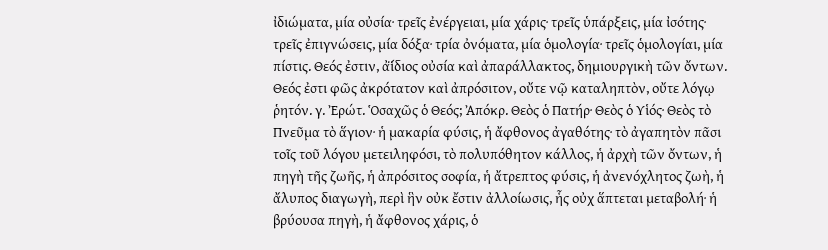ἰδιώματα, μία οὐσία· τρεῖς ἐνέργειαι, μία χάρις· τρεῖς ὑπάρξεις, μία ἰσότης· τρεῖς ἐπιγνώσεις, μία δόξα· τρία ὀνόματα, μία ὁμολογία· τρεῖς ὁμολογίαι, μία πίστις. Θεός ἐστιν, ἀί̈διος οὐσία καὶ ἀπαράλλακτος, δημιουργικὴ τῶν ὄντων. Θεός ἐστι φῶς ἀκρότατον καὶ ἀπρόσιτον, οὔτε νῷ καταληπτὸν, οὔτε λόγῳ ῥητόν. γ. Ἐρώτ. Ὁσαχῶς ὁ Θεός; Ἀπόκρ. Θεὸς ὁ Πατήρ· Θεὸς ὁ Υἱός· Θεὸς τὸ Πνεῦμα τὸ ἅγιον· ἡ μακαρία φύσις, ἡ ἄφθονος ἀγαθότης· τὸ ἀγαπητὸν πᾶσι τοῖς τοῦ λόγου μετειληφόσι, τὸ πολυπόθητον κάλλος, ἡ ἀρχὴ τῶν ὄντων, ἡ πηγὴ τῆς ζωῆς, ἡ ἀπρόσιτος σοφία, ἡ ἄτρεπτος φύσις, ἡ ἀνενόχλητος ζωὴ, ἡ ἄλυπος διαγωγὴ, περὶ ἣν οὐκ ἔστιν ἀλλοίωσις, ἧς οὐχ ἅπτεται μεταβολή· ἡ βρύουσα πηγὴ, ἡ ἄφθονος χάρις, ὁ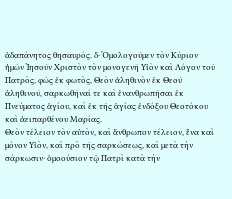ἀδαπάνητος θησαυρός. δ· Ὁμολογοῦμεν τὸν Κύριον ἡμῶν Ἰησοῦν Χριστὸν τὸν μονογενῆ Υἱὸν καὶ Λόγον τοῦ Πατρὸς, φῶς ἐκ φωτὸς, Θεὸν ἀληθινὸν ἐκ Θεοῦ ἀληθινοῦ, σαρκωθῆναί τε καὶ ἐνανθρωπῆσαι ἐκ Πνεύματος ἁγίου, καὶ ἐκ τῆς ἁγίας ἐνδόξου Θεοτόκου καὶ ἀειπαρθένου Μαρίας.
Θεὸν τέλειον τὸν αὐτὸν, καὶ ἄνθρωπον τέλειον, ἕνα καὶ μόνον Υἱὸν, καὶ πρὸ τῆς σαρκώσεως, καὶ μετὰ τὴν σάρκωσιν· ὁμοούσιον τῷ Πατρὶ κατὰ τὴν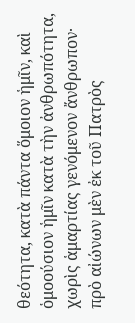θεότητα, κατὰ πάντα ὅμοιον ἡμῖν, καὶ ὁμοούσιον ἡμῖν κατὰ τὴν ἀνθρωπότητα, χωρὶς ἁμαρτίας γενόμενον ἄνθρωπον· πρὸ αἰώνων μὲν ἐκ τοῦ Πατρὸς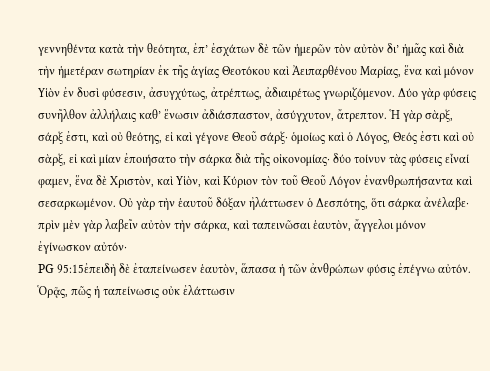γεννηθέντα κατὰ τὴν θεότητα, ἐπ’ ἐσχάτων δὲ τῶν ἡμερῶν τὸν αὐτὸν δι’ ἡμᾶς καὶ διὰ τὴν ἡμετέραν σωτηρίαν ἐκ τῆς ἁγίας Θεοτόκου καὶ Ἀειπαρθένου Μαρίας, ἕνα καὶ μόνον Υἱὸν ἐν δυσὶ φύσεσιν, ἀσυγχύτως, ἀτρέπτως, ἀδιαιρέτως γνωριζόμενον. Δύο γὰρ φύσεις συνῆλθον ἀλλήλαις καθ’ ἕνωσιν ἀδιάσπαστον, ἀσύγχυτον, ἄτρεπτον. Ἡ γὰρ σὰρξ, σάρξ ἐστι, καὶ οὐ θεότης, εἰ καὶ γέγονε Θεοῦ σάρξ· ὁμοίως καὶ ὁ Λόγος, Θεός ἐστι καὶ οὐ σὰρξ, εἰ καὶ μίαν ἐποιήσατο τὴν σάρκα διὰ τῆς οἰκονομίας· δύο τοίνυν τὰς φύσεις εἶναί φαμεν, ἕνα δὲ Χριστὸν, καὶ Υἱὸν, καὶ Κύριον τὸν τοῦ Θεοῦ Λόγον ἐνανθρωπήσαντα καὶ σεσαρκωμένον. Οὐ γὰρ τὴν ἑαυτοῦ δόξαν ἠλάττωσεν ὁ Δεσπότης, ὅτι σάρκα ἀνέλαβε· πρὶν μὲν γὰρ λαβεῖν αὐτὸν τὴν σάρκα, καὶ ταπεινῶσαι ἑαυτὸν, ἄγγελοι μόνον ἐγίνωσκον αὐτόν·
PG 95:15ἐπειδὴ δὲ ἐταπείνωσεν ἑαυτὸν, ἅπασα ἡ τῶν ἀνθρώπων φύσις ἐπέγνω αὐτόν. Ὁρᾷς, πῶς ἡ ταπείνωσις οὐκ ἐλάττωσιν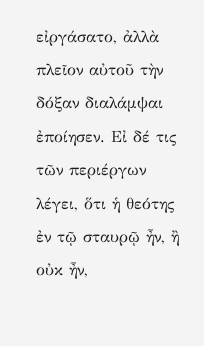εἰργάσατο, ἀλλὰ πλεῖον αὐτοῦ τὴν δόξαν διαλάμψαι ἐποίησεν. Εἰ δέ τις τῶν περιέργων λέγει, ὅτι ἡ θεότης ἐν τῷ σταυρῷ ἦν, ἢ οὐκ ἦν,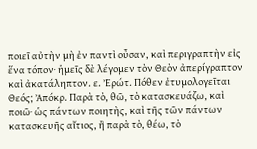ποιεῖ αὐτὴν μὴ ἐν παντὶ οὖσαν, καὶ περιγραπτὴν εἰς ἕνα τόπον· ἡμεῖς δὲ λέγομεν τὸν Θεὸν ἀπερίγραπτον καὶ ἀκατάληπτον. ε. Ἐρώτ. Πόθεν ἐτυμολογεῖται Θεός; Ἀπόκρ. Παρὰ τὸ, θῶ, τὸ κατασκευάζω, καὶ ποιῶ· ὡς πάντων ποιητὴς, καὶ τῆς τῶν πάντων κατασκευῆς αἴτιος, ἢ παρὰ τὸ, θέω, τὸ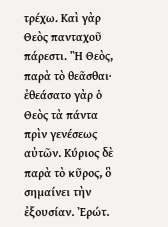τρέχω. Καὶ γὰρ Θεὸς πανταχοῦ πάρεστι. Ἢ Θεὸς, παρὰ τὸ θεᾶσθαι· ἐθεάσατο γὰρ ὁ Θεὸς τὰ πάντα πρὶν γενέσεως αὐτῶν. Κύριος δὲ παρὰ τὸ κῦρος, ὃ σημαίνει τὴν ἐξουσίαν. Ἐρώτ.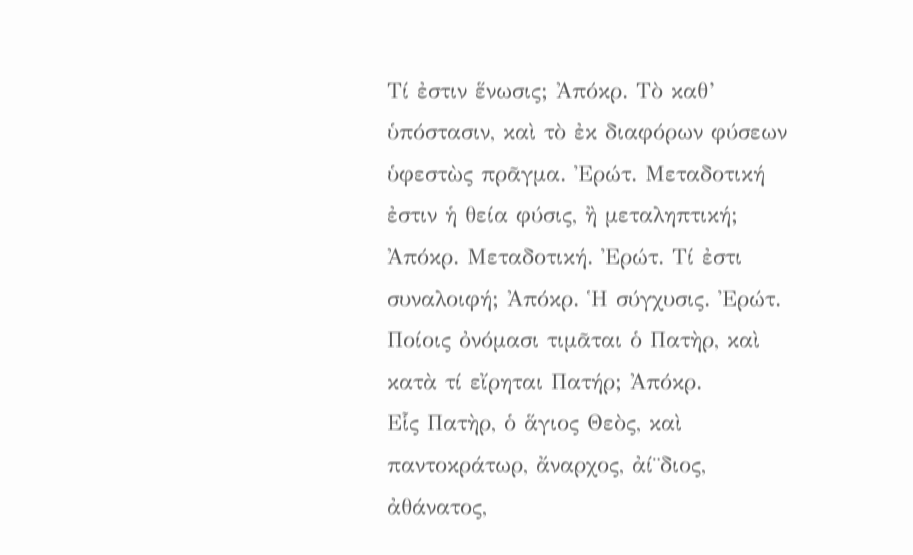Τί ἐστιν ἕνωσις; Ἀπόκρ. Τὸ καθ’ ὑπόστασιν, καὶ τὸ ἐκ διαφόρων φύσεων ὑφεστὼς πρᾶγμα. Ἐρώτ. Μεταδοτική ἐστιν ἡ θεία φύσις, ἢ μεταληπτική; Ἀπόκρ. Μεταδοτική. Ἐρώτ. Τί ἐστι συναλοιφή; Ἀπόκρ. Ἡ σύγχυσις. Ἐρώτ. Ποίοις ὀνόμασι τιμᾶται ὁ Πατὴρ, καὶ κατὰ τί εἴρηται Πατήρ; Ἀπόκρ.
Εἷς Πατὴρ, ὁ ἅγιος Θεὸς, καὶ παντοκράτωρ, ἄναρχος, ἀί̈διος, ἀθάνατος,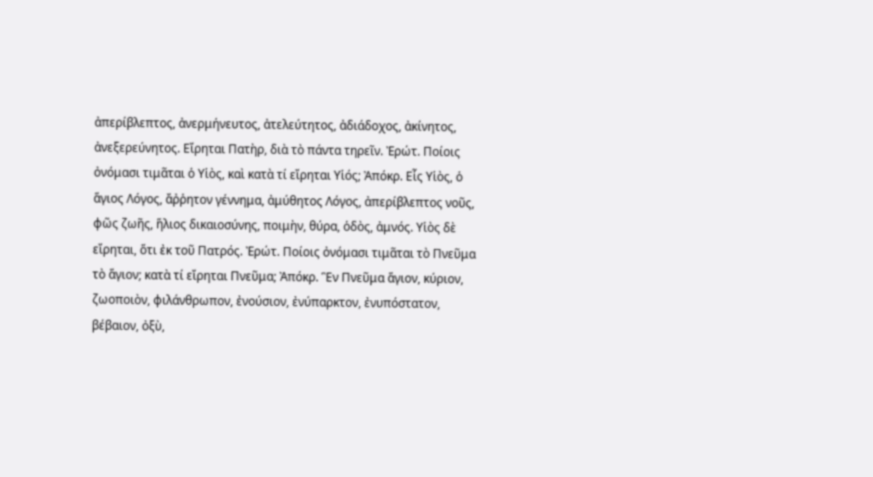ἀπερίβλεπτος, ἀνερμήνευτος, ἀτελεύτητος, ἀδιάδοχος, ἀκίνητος, ἀνεξερεύνητος. Εἴρηται Πατὴρ, διὰ τὸ πάντα τηρεῖν. Ἐρώτ. Ποίοις ὀνόμασι τιμᾶται ὁ Υἱὸς, καὶ κατὰ τί εἴρηται Υἱός; Ἀπόκρ. Εἷς Υἱὸς, ὁ ἅγιος Λόγος, ἄῤῥητον γέννημα, ἀμύθητος Λόγος, ἀπερίβλεπτος νοῦς, φῶς ζωῆς, ἥλιος δικαιοσύνης, ποιμὴν, θύρα, ὁδὸς, ἀμνός. Υἱὸς δὲ εἴρηται, ὅτι ἐκ τοῦ Πατρός. Ἐρώτ. Ποίοις ὀνόμασι τιμᾶται τὸ Πνεῦμα τὸ ἅγιον; κατὰ τί εἴρηται Πνεῦμα; Ἀπόκρ. Ἓν Πνεῦμα ἅγιον, κύριον, ζωοποιὸν, φιλάνθρωπον, ἐνούσιον, ἐνύπαρκτον, ἐνυπόστατον, βέβαιον, ὀξὺ,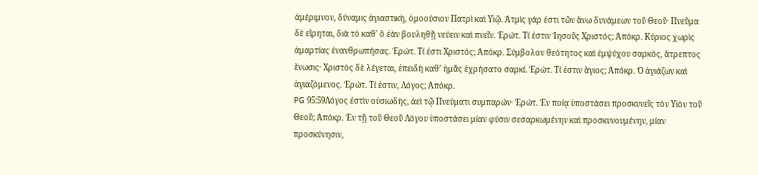ἀμέριμνον, δύναμις ἁγιαστικὴ, ὁμοούσιον Πατρὶ καὶ Υἱῷ. Ἀτμὶς γάρ ἐστι τῶν ἄνω δυνάμεων τοῦ Θεοῦ· Πνεῦμα δὲ εἴρηται, διὰ τὸ καθ’ ὃ ἐὰν βουληθῇ νεύειν καὶ πνεῖν. Ἐρώτ. Τί ἐστιν Ἰησοῦς Χριστός; Ἀπόκρ. Κύριος χωρὶς ἁμαρτίας ἐνανθρωπήσας. Ἐρώτ. Τί ἐστι Χριστός; Ἀπόκρ. Σύμβολον θεότητος καὶ ἐμψύχου σαρκὸς, ἄτρεπτος ἕνωσις· Χριστὸς δὲ λέγεται, ἐπειδὴ καθ’ ἡμᾶς ἐχρήσατο σαρκί. Ἐρώτ. Τί ἐστιν ἅγιος; Ἀπόκρ. Ὁ ἁγιάζων καὶ ἁγιαζόμενος. Ἐρώτ. Τί ἐστιν, Λόγος; Ἀπόκρ.
PG 95:59Λόγος ἐστὶν οὐσιωδὴς, ἀεὶ τῷ Πνεύματι συμπαρών· Ἐρώτ. Ἐν ποίᾳ ὑποστάσει προσκυνεῖς τὸν Υἱὸν τοῦ Θεοῦ; Ἀπόκρ. Ἐν τῇ τοῦ Θεοῦ Λόγου ὑποστάσει μίαν φύσιν σεσαρκωμένην καὶ προσκυνουμένην, μίαν προσκύνησιν,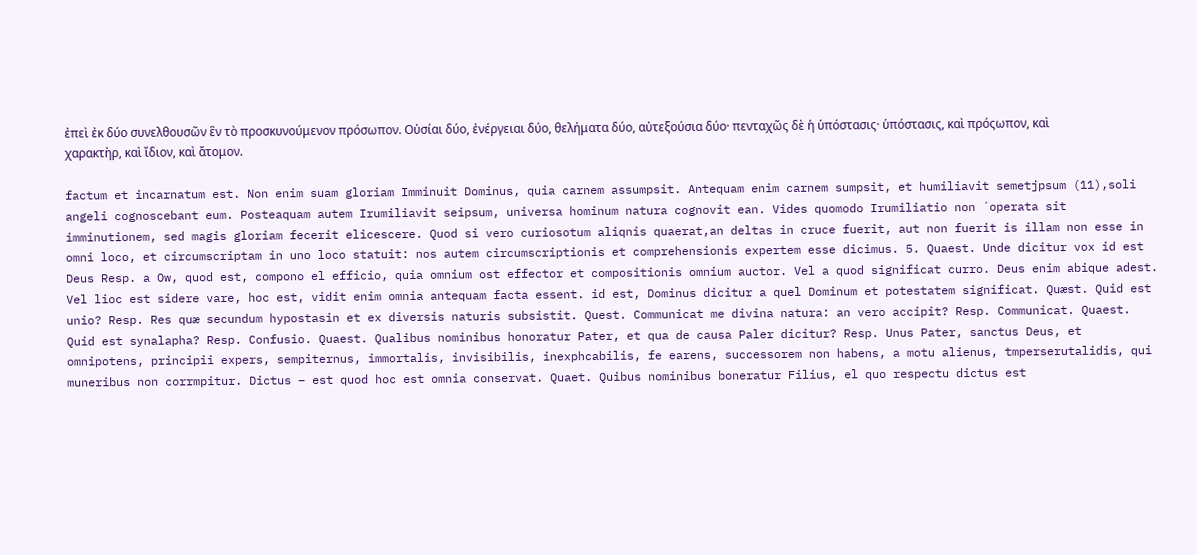ἐπεὶ ἐκ δύο συνελθουσῶν ἓν τὸ προσκυνούμενον πρόσωπον. Οὐσίαι δύο, ἐνέργειαι δύο, θελήματα δύο, αὐτεξούσια δύο· πενταχῶς δὲ ἡ ὑπόστασις· ὑπόστασις, καὶ πρόςωπον, καὶ χαρακτὴρ, καὶ ἴδιον, καὶ ἄτομον.

factum et incarnatum est. Non enim suam gloriam Imminuit Dominus, quia carnem assumpsit. Antequam enim carnem sumpsit, et humiliavit semetjpsum (11),soli angeli cognoscebant eum. Posteaquam autem Irumiliavit seipsum, universa hominum natura cognovit ean. Vides quomodo Irumiliatio non ´operata sit imminutionem, sed magis gloriam fecerit elicescere. Quod si vero curiosotum aliqnis quaerat,an deltas in cruce fuerit, aut non fuerit is illam non esse in omni loco, et circumscriptam in uno loco statuit: nos autem circumscriptionis et comprehensionis expertem esse dicimus. 5. Quaest. Unde dicitur vox id est Deus Resp. a Ow, quod est, compono el efficio, quia omnium ost effector et compositionis omnium auctor. Vel a quod significat curro. Deus enim abique adest. Vel lioc est sidere vare, hoc est, vidit enim omnia antequam facta essent. id est, Dominus dicitur a quel Dominum et potestatem significat. Quæst. Quid est unio? Resp. Res quæ secundum hypostasin et ex diversis naturis subsistit. Quest. Communicat me divina natura: an vero accipit? Resp. Communicat. Quaest. Quid est synalapha? Resp. Confusio. Quaest. Qualibus nominibus honoratur Pater, et qua de causa Paler dicitur? Resp. Unus Pater, sanctus Deus, et omnipotens, principii expers, sempiternus, immortalis, invisibilis, inexphcabilis, fe earens, successorem non habens, a motu alienus, tmperserutalidis, qui muneribus non corrmpitur. Dictus – est quod hoc est omnia conservat. Quaet. Quibus nominibus boneratur Filius, el quo respectu dictus est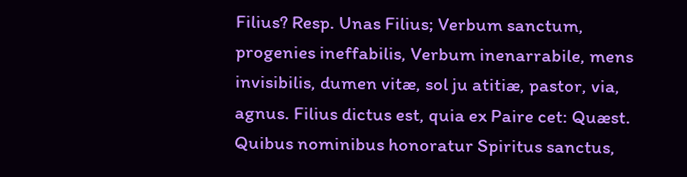Filius? Resp. Unas Filius; Verbum sanctum, progenies ineffabilis, Verbum inenarrabile, mens invisibilis, dumen vitæ, sol ju atitiæ, pastor, via, agnus. Filius dictus est, quia ex Paire cet: Quæst. Quibus nominibus honoratur Spiritus sanctus,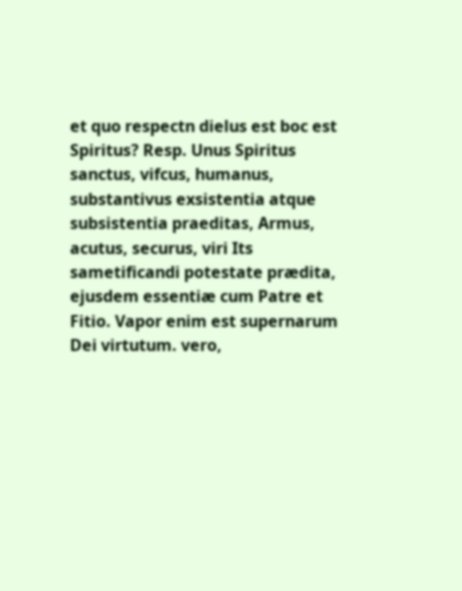et quo respectn dielus est boc est Spiritus? Resp. Unus Spiritus sanctus, vifcus, humanus, substantivus exsistentia atque subsistentia praeditas, Armus, acutus, securus, viri Its sametificandi potestate prædita, ejusdem essentiæ cum Patre et Fitio. Vapor enim est supernarum Dei virtutum. vero,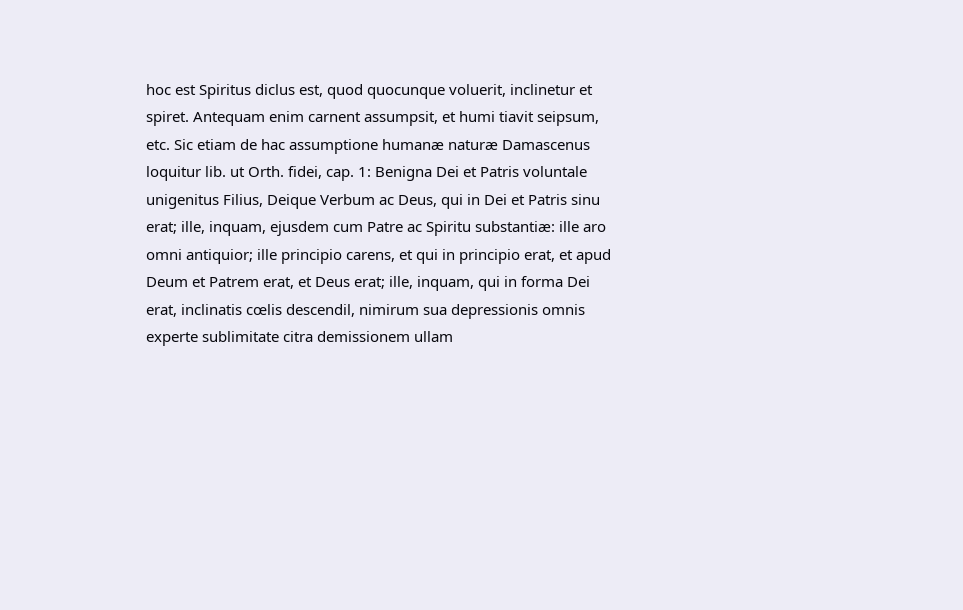hoc est Spiritus diclus est, quod quocunque voluerit, inclinetur et spiret. Antequam enim carnent assumpsit, et humi tiavit seipsum, etc. Sic etiam de hac assumptione humanæ naturæ Damascenus loquitur lib. ut Orth. fidei, cap. 1: Benigna Dei et Patris voluntale unigenitus Filius, Deique Verbum ac Deus, qui in Dei et Patris sinu erat; ille, inquam, ejusdem cum Patre ac Spiritu substantiæ: ille aro omni antiquior; ille principio carens, et qui in principio erat, et apud Deum et Patrem erat, et Deus erat; ille, inquam, qui in forma Dei erat, inclinatis cœlis descendil, nimirum sua depressionis omnis experte sublimitate citra demissionem ullam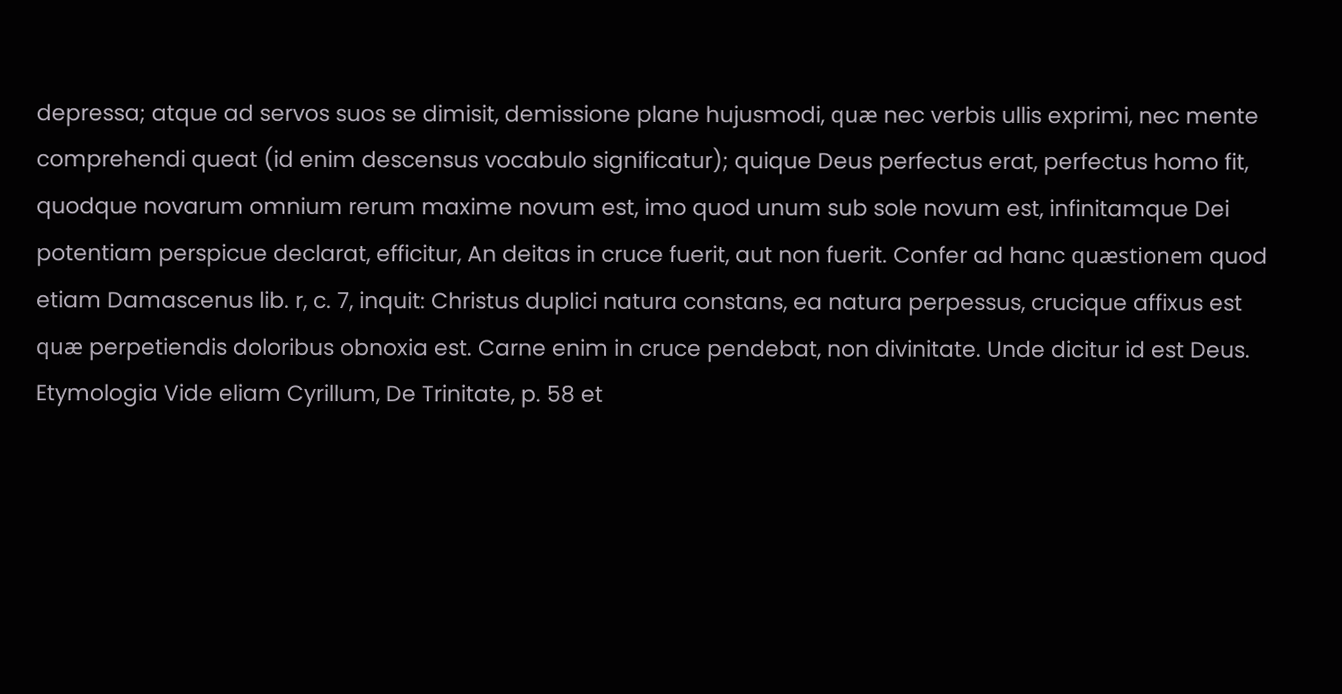depressa; atque ad servos suos se dimisit, demissione plane hujusmodi, quæ nec verbis ullis exprimi, nec mente comprehendi queat (id enim descensus vocabulo significatur); quique Deus perfectus erat, perfectus homo fit, quodque novarum omnium rerum maxime novum est, imo quod unum sub sole novum est, infinitamque Dei potentiam perspicue declarat, efficitur, An deitas in cruce fuerit, aut non fuerit. Confer ad hanc quæstionem quod etiam Damascenus lib. r, c. 7, inquit: Christus duplici natura constans, ea natura perpessus, crucique affixus est quæ perpetiendis doloribus obnoxia est. Carne enim in cruce pendebat, non divinitate. Unde dicitur id est Deus. Etymologia Vide eliam Cyrillum, De Trinitate, p. 58 et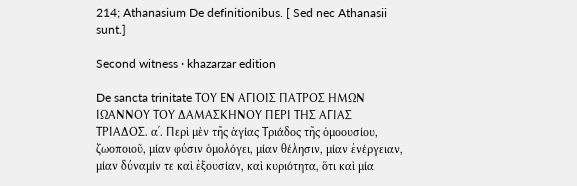214; Athanasium De definitionibus. [ Sed nec Athanasii sunt.]

Second witness · khazarzar edition

De sancta trinitate ΤΟΥ ΕΝ ΑΓΙΟΙΣ ΠΑΤΡΟΣ ΗΜΩΝ ΙΩΑΝΝΟΥ ΤΟΥ ΔΑΜΑΣΚΗΝΟΥ ΠΕΡΙ ΤΗΣ ΑΓΙΑΣ ΤΡΙΑΔΟΣ. αʹ. Περὶ μὲν τῆς ἁγίας Τριάδος τῆς ὁμοουσίου, ζωοποιοῦ, μίαν φύσιν ὁμολόγει, μίαν θέλησιν, μίαν ἐνέργειαν, μίαν δύναμίν τε καὶ ἐξουσίαν, καὶ κυριότητα, ὅτι καὶ μία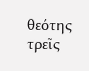θεότης τρεῖς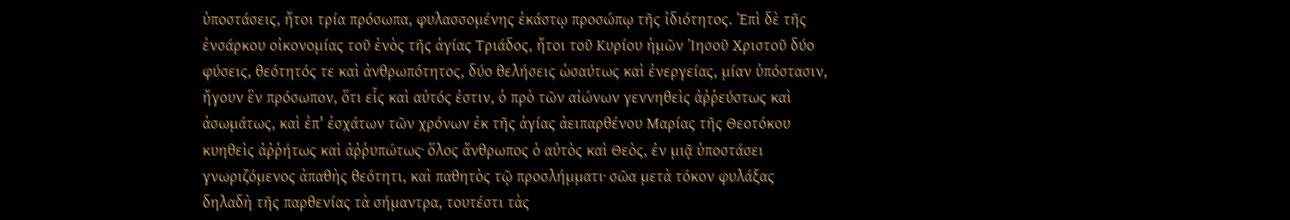ὑποστάσεις, ἤτοι τρία πρόσωπα, φυλασσομένης ἑκάστῳ προσώπῳ τῆς ἰδιότητος. Ἐπὶ δὲ τῆς ἐνσάρκου οἰκονομίας τοῦ ἑνὸς τῆς ἁγίας Τριάδος, ἤτοι τοῦ Κυρίου ἡμῶν Ἰησοῦ Χριστοῦ δύο φύσεις, θεότητός τε καὶ ἀνθρωπότητος, δύο θελήσεις ὡσαύτως καὶ ἐνεργείας, μίαν ὑπόστασιν, ἤγουν ἓν πρόσωπον, ὅτι εἷς καὶ αὐτός ἐστιν, ὁ πρὸ τῶν αἰώνων γεννηθεὶς ἀῤῥεύστως καὶ ἀσωμάτως, καὶ ἐπ' ἐσχάτων τῶν χρόνων ἐκ τῆς ἁγίας ἀειπαρθένου Μαρίας τῆς Θεοτόκου κυηθεὶς ἀῤῥήτως καὶ ἀῤῥυπώτως· ὅλος ἄνθρωπος ὁ αὐτὸς καὶ Θεὸς, ἐν μιᾷ ὑποστάσει γνωριζόμενος ἀπαθὴς θεότητι, καὶ παθητὸς τῷ προσλήμματι· σῶα μετὰ τόκον φυλάξας δηλαδὴ τῆς παρθενίας τὰ σήμαντρα, τουτέστι τὰς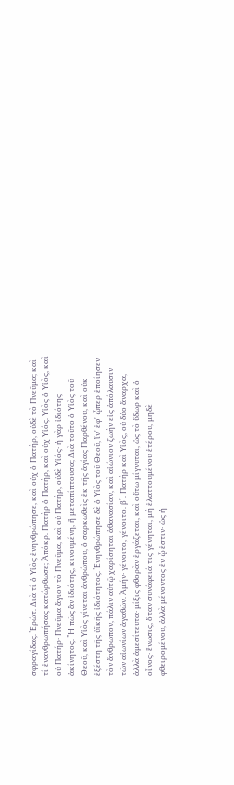σφραγίδας. Ἐρώτ. Διὰ τί ὁ Υἱὸς ἐνηνθρώπησε, καὶ οὐχ ὁ Πατὴρ, οὐδὲ τὸ Πνεῦμα; καὶ τί ἐνανθρωπήσας κατώρθωσε; Ἀπόκρ. Πατὴρ ὁ Πατὴρ, καὶ οὐχ Υἱός. Υἱὸς ὁ Υἱὸς, καὶ οὐ Πατήρ· Πνεῦμα ἅγιον τὸ Πνεῦμα, καὶ οὐ Πατὴρ, οὐδὲ Υἱός· ἡ γὰρ ἰδιότης ἀκίνητος. Ἢ πῶς ἂν ἰδιότης, κινουμένη, ἢ μεταπίπτουσα; Διὰ τοῦτο ὁ Υἱὸς τοῦ Θεοῦ, καὶ Υἱὸς γίνεται ἀνθρώπου, ὁ σαρκωθεὶς ἐκ τῆς ἁγίας Παρθένου, καὶ οὐκ ἐξέστη τῆς ὑϊκῆς ἰδιότητος. Ἐνηνθρώπησε δὲ ὁ Υἱὸς τοῦ Θεοῦ, ἵν' ἐφ' ᾧπερ ἐποίησεν τὸν ἄνθρωπον, πάλιν αὐτῷ χαρίσηται ἀθανασίαν, καὶ αἰώνιον ζωὴν εἰς ἀπόλαυσιν τῶν αἰωνίων ἀγαθῶν. Ἀμήν· γένοιτο, γένοιτο. βʹ. Πατὴρ καὶ Υἱὸς, οὐ δύο ἄναρχα, ἀλλὰ ἀμεσίτευτα· μίξις φθορὰν ἐργάζεται, καὶ οὕτω μίγνυται, ὡς τὸ ὕδωρ καὶ ὁ οἶνος· ἕνωσις, ὅταν συνάφειά τις γένηται, μὴ ἐλαττουμένου ἑτέρου, μηδὲ φθειρομένου, ἀλλὰ μένοντος ἐν ᾧ ἐστιν· ὡς ἡ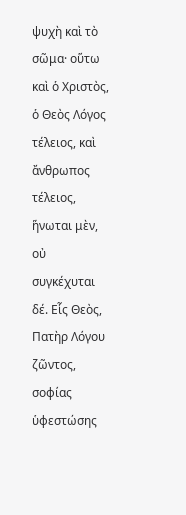ψυχὴ καὶ τὸ σῶμα· οὕτω καὶ ὁ Χριστὸς, ὁ Θεὸς Λόγος τέλειος, καὶ ἄνθρωπος τέλειος, ἥνωται μὲν, οὐ συγκέχυται δέ. Εἷς Θεὸς, Πατὴρ Λόγου ζῶντος, σοφίας ὑφεστώσης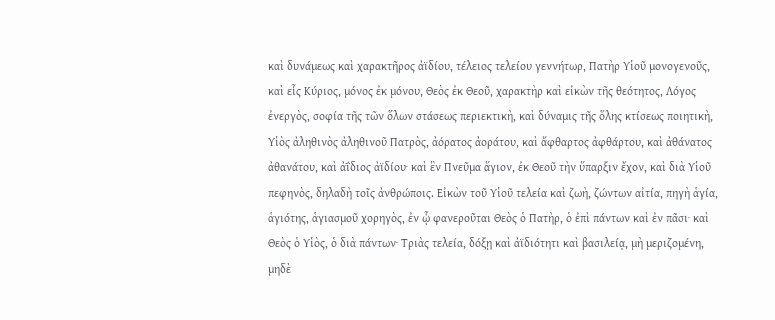καὶ δυνάμεως καὶ χαρακτῆρος ἀϊδίου, τέλειος τελείου γεννήτωρ, Πατὴρ Υἱοῦ μονογενοῦς, καὶ εἷς Κύριος, μόνος ἐκ μόνου, Θεὸς ἐκ Θεοῦ, χαρακτὴρ καὶ εἰκὼν τῆς θεότητος, Λόγος ἐνεργὸς, σοφία τῆς τῶν ὅλων στάσεως περιεκτικὴ, καὶ δύναμις τῆς ὅλης κτίσεως ποιητικὴ, Υἱὸς ἀληθινὸς ἀληθινοῦ Πατρὸς, ἀόρατος ἀοράτου, καὶ ἄφθαρτος ἀφθάρτου, καὶ ἀθάνατος ἀθανάτου, καὶ ἀΐδιος ἀϊδίου· καὶ ἓν Πνεῦμα ἅγιον, ἐκ Θεοῦ τὴν ὕπαρξιν ἔχον, καὶ διὰ Υἱοῦ πεφηνὸς, δηλαδὴ τοῖς ἀνθρώποις. Εἰκὼν τοῦ Υἱοῦ τελεία καὶ ζωὴ, ζώντων αἰτία, πηγὴ ἁγία, ἁγιότης, ἁγιασμοῦ χορηγὸς, ἐν ᾧ φανεροῦται Θεὸς ὁ Πατὴρ, ὁ ἐπὶ πάντων καὶ ἐν πᾶσι· καὶ Θεὸς ὁ Υἱὸς, ὁ διὰ πάντων· Τριὰς τελεία, δόξῃ καὶ ἀϊδιότητι καὶ βασιλείᾳ, μὴ μεριζομένη, μηδὲ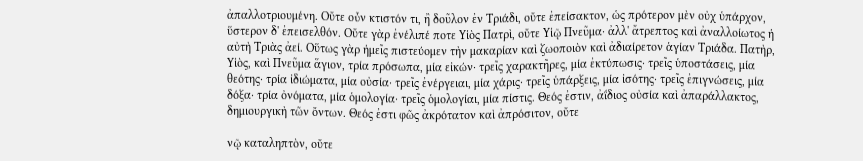ἀπαλλοτριουμένη. Οὔτε οὖν κτιστόν τι, ἢ δοῦλον ἐν Τριάδι, οὔτε ἐπείσακτον, ὡς πρότερον μὲν οὐχ ὑπάρχον, ὕστερον δ' ἐπεισελθόν. Οὔτε γὰρ ἐνέλιπέ ποτε Υἱὸς Πατρὶ, οὔτε Υἱῷ Πνεῦμα· ἀλλ' ἄτρεπτος καὶ ἀναλλοίωτος ἡ αὐτὴ Τριὰς ἀεί. Οὕτως γὰρ ἡμεῖς πιστεύομεν τὴν μακαρίαν καὶ ζωοποιὸν καὶ ἀδιαίρετον ἁγίαν Τριάδα. Πατὴρ, Υἱὸς, καὶ Πνεῦμα ἅγιον, τρία πρόσωπα, μία εἰκών· τρεῖς χαρακτῆρες, μία ἐκτύπωσις· τρεῖς ὑποστάσεις, μία θεότης· τρία ἰδιώματα, μία οὐσία· τρεῖς ἐνέργειαι, μία χάρις· τρεῖς ὑπάρξεις, μία ἰσότης· τρεῖς ἐπιγνώσεις, μία δόξα· τρία ὀνόματα, μία ὁμολογία· τρεῖς ὁμολογίαι, μία πίστις. Θεός ἐστιν, ἀΐδιος οὐσία καὶ ἀπαράλλακτος, δημιουργικὴ τῶν ὄντων. Θεός ἐστι φῶς ἀκρότατον καὶ ἀπρόσιτον, οὔτε

νῷ καταληπτὸν, οὔτε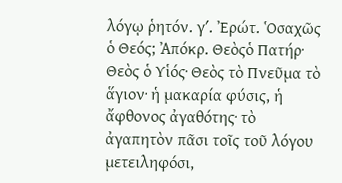λόγῳ ῥητόν. γʹ. Ἐρώτ. Ὁσαχῶς ὁ Θεός; Ἀπόκρ. Θεὸςὁ Πατήρ· Θεὸς ὁ Υἱός· Θεὸς τὸ Πνεῦμα τὸ ἅγιον· ἡ μακαρία φύσις, ἡ ἄφθονος ἀγαθότης· τὸ ἀγαπητὸν πᾶσι τοῖς τοῦ λόγου μετειληφόσι,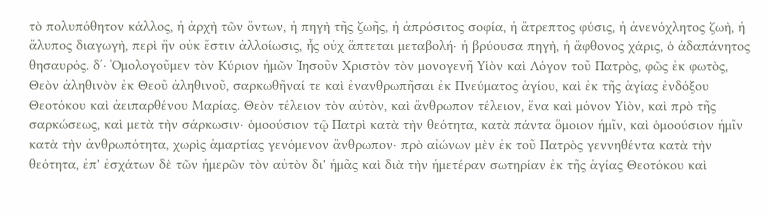τὸ πολυπόθητον κάλλος, ἡ ἀρχὴ τῶν ὄντων, ἡ πηγὴ τῆς ζωῆς, ἡ ἀπρόσιτος σοφία, ἡ ἄτρεπτος φύσις, ἡ ἀνενόχλητος ζωὴ, ἡ ἄλυπος διαγωγὴ, περὶ ἣν οὐκ ἔστιν ἀλλοίωσις, ἧς οὐχ ἅπτεται μεταβολή· ἡ βρύουσα πηγὴ, ἡ ἄφθονος χάρις, ὁ ἀδαπάνητος θησαυρός. δʹ· Ὁμολογοῦμεν τὸν Κύριον ἡμῶν Ἰησοῦν Χριστὸν τὸν μονογενῆ Υἱὸν καὶ Λόγον τοῦ Πατρὸς, φῶς ἐκ φωτὸς, Θεὸν ἀληθινὸν ἐκ Θεοῦ ἀληθινοῦ, σαρκωθῆναί τε καὶ ἐνανθρωπῆσαι ἐκ Πνεύματος ἁγίου, καὶ ἐκ τῆς ἁγίας ἐνδόξου Θεοτόκου καὶ ἀειπαρθένου Μαρίας. Θεὸν τέλειον τὸν αὐτὸν, καὶ ἄνθρωπον τέλειον, ἕνα καὶ μόνον Υἱὸν, καὶ πρὸ τῆς σαρκώσεως, καὶ μετὰ τὴν σάρκωσιν· ὁμοούσιον τῷ Πατρὶ κατὰ τὴν θεότητα, κατὰ πάντα ὅμοιον ἡμῖν, καὶ ὁμοούσιον ἡμῖν κατὰ τὴν ἀνθρωπότητα, χωρὶς ἁμαρτίας γενόμενον ἄνθρωπον· πρὸ αἰώνων μὲν ἐκ τοῦ Πατρὸς γεννηθέντα κατὰ τὴν θεότητα, ἐπ' ἐσχάτων δὲ τῶν ἡμερῶν τὸν αὐτὸν δι' ἡμᾶς καὶ διὰ τὴν ἡμετέραν σωτηρίαν ἐκ τῆς ἁγίας Θεοτόκου καὶ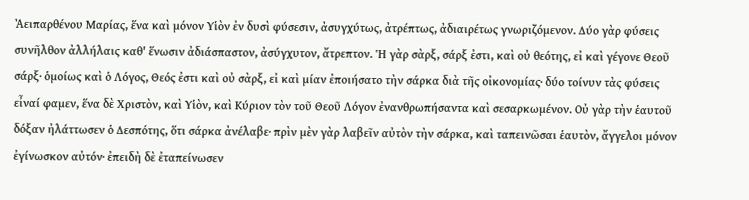Ἀειπαρθένου Μαρίας, ἕνα καὶ μόνον Υἱὸν ἐν δυσὶ φύσεσιν, ἀσυγχύτως, ἀτρέπτως, ἀδιαιρέτως γνωριζόμενον. Δύο γὰρ φύσεις συνῆλθον ἀλλήλαις καθ' ἕνωσιν ἀδιάσπαστον, ἀσύγχυτον, ἄτρεπτον. Ἡ γὰρ σὰρξ, σάρξ ἐστι, καὶ οὐ θεότης, εἰ καὶ γέγονε Θεοῦ σάρξ· ὁμοίως καὶ ὁ Λόγος, Θεός ἐστι καὶ οὐ σὰρξ, εἰ καὶ μίαν ἐποιήσατο τὴν σάρκα διὰ τῆς οἰκονομίας· δύο τοίνυν τὰς φύσεις εἶναί φαμεν, ἕνα δὲ Χριστὸν, καὶ Υἱὸν, καὶ Κύριον τὸν τοῦ Θεοῦ Λόγον ἐνανθρωπήσαντα καὶ σεσαρκωμένον. Οὐ γὰρ τὴν ἑαυτοῦ δόξαν ἠλάττωσεν ὁ Δεσπότης, ὅτι σάρκα ἀνέλαβε· πρὶν μὲν γὰρ λαβεῖν αὐτὸν τὴν σάρκα, καὶ ταπεινῶσαι ἑαυτὸν, ἄγγελοι μόνον ἐγίνωσκον αὐτόν· ἐπειδὴ δὲ ἐταπείνωσεν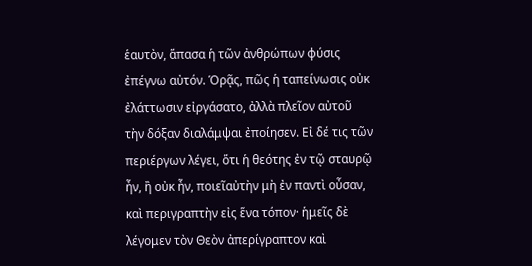ἑαυτὸν, ἅπασα ἡ τῶν ἀνθρώπων φύσις ἐπέγνω αὐτόν. Ὁρᾷς, πῶς ἡ ταπείνωσις οὐκ ἐλάττωσιν εἰργάσατο, ἀλλὰ πλεῖον αὐτοῦ τὴν δόξαν διαλάμψαι ἐποίησεν. Εἰ δέ τις τῶν περιέργων λέγει, ὅτι ἡ θεότης ἐν τῷ σταυρῷ ἦν, ἢ οὐκ ἦν, ποιεῖαὐτὴν μὴ ἐν παντὶ οὖσαν, καὶ περιγραπτὴν εἰς ἕνα τόπον· ἡμεῖς δὲ λέγομεν τὸν Θεὸν ἀπερίγραπτον καὶ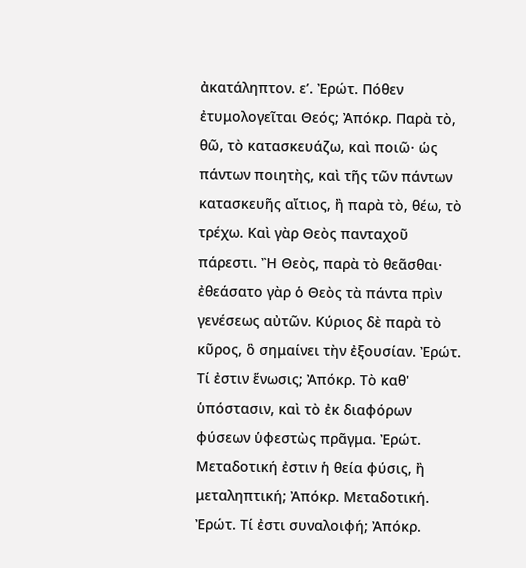ἀκατάληπτον. εʹ. Ἐρώτ. Πόθεν ἐτυμολογεῖται Θεός; Ἀπόκρ. Παρὰ τὸ, θῶ, τὸ κατασκευάζω, καὶ ποιῶ· ὡς πάντων ποιητὴς, καὶ τῆς τῶν πάντων κατασκευῆς αἴτιος, ἢ παρὰ τὸ, θέω, τὸ τρέχω. Καὶ γὰρ Θεὸς πανταχοῦ πάρεστι. Ἢ Θεὸς, παρὰ τὸ θεᾶσθαι· ἐθεάσατο γὰρ ὁ Θεὸς τὰ πάντα πρὶν γενέσεως αὐτῶν. Κύριος δὲ παρὰ τὸ κῦρος, ὃ σημαίνει τὴν ἐξουσίαν. Ἐρώτ. Τί ἐστιν ἕνωσις; Ἀπόκρ. Τὸ καθ' ὑπόστασιν, καὶ τὸ ἐκ διαφόρων φύσεων ὑφεστὼς πρᾶγμα. Ἐρώτ. Μεταδοτική ἐστιν ἡ θεία φύσις, ἢ μεταληπτική; Ἀπόκρ. Μεταδοτική. Ἐρώτ. Τί ἐστι συναλοιφή; Ἀπόκρ.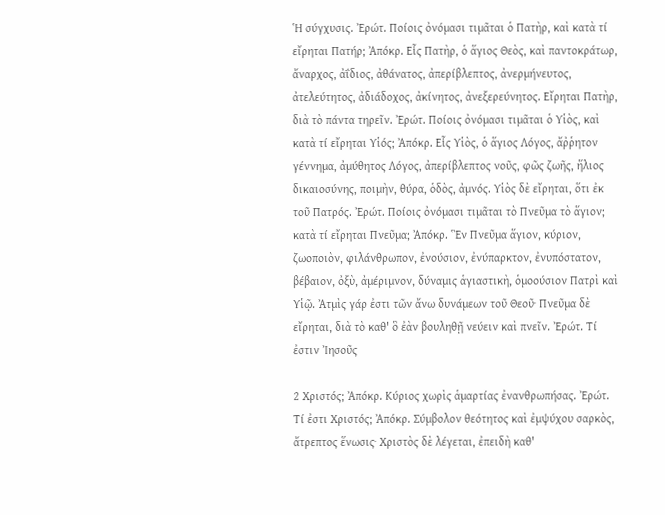Ἡ σύγχυσις. Ἐρώτ. Ποίοις ὀνόμασι τιμᾶται ὁ Πατὴρ, καὶ κατὰ τί εἴρηται Πατήρ; Ἀπόκρ. Εἷς Πατὴρ, ὁ ἅγιος Θεὸς, καὶ παντοκράτωρ, ἄναρχος, ἀΐδιος, ἀθάνατος, ἀπερίβλεπτος, ἀνερμήνευτος, ἀτελεύτητος, ἀδιάδοχος, ἀκίνητος, ἀνεξερεύνητος. Εἴρηται Πατὴρ, διὰ τὸ πάντα τηρεῖν. Ἐρώτ. Ποίοις ὀνόμασι τιμᾶται ὁ Υἱὸς, καὶ κατὰ τί εἴρηται Υἱός; Ἀπόκρ. Εἷς Υἱὸς, ὁ ἅγιος Λόγος, ἄῤῥητον γέννημα, ἀμύθητος Λόγος, ἀπερίβλεπτος νοῦς, φῶς ζωῆς, ἥλιος δικαιοσύνης, ποιμὴν, θύρα, ὁδὸς, ἀμνός. Υἱὸς δὲ εἴρηται, ὅτι ἐκ τοῦ Πατρός. Ἐρώτ. Ποίοις ὀνόμασι τιμᾶται τὸ Πνεῦμα τὸ ἅγιον; κατὰ τί εἴρηται Πνεῦμα; Ἀπόκρ. Ἓν Πνεῦμα ἅγιον, κύριον, ζωοποιὸν, φιλάνθρωπον, ἐνούσιον, ἐνύπαρκτον, ἐνυπόστατον, βέβαιον, ὀξὺ, ἀμέριμνον, δύναμις ἁγιαστικὴ, ὁμοούσιον Πατρὶ καὶ Υἱῷ. Ἀτμὶς γάρ ἐστι τῶν ἄνω δυνάμεων τοῦ Θεοῦ· Πνεῦμα δὲ εἴρηται, διὰ τὸ καθ' ὃ ἐὰν βουληθῇ νεύειν καὶ πνεῖν. Ἐρώτ. Τί ἐστιν Ἰησοῦς

2 Χριστός; Ἀπόκρ. Κύριος χωρὶς ἁμαρτίας ἐνανθρωπήσας. Ἐρώτ. Τί ἐστι Χριστός; Ἀπόκρ. Σύμβολον θεότητος καὶ ἐμψύχου σαρκὸς, ἄτρεπτος ἕνωσις· Χριστὸς δὲ λέγεται, ἐπειδὴ καθ'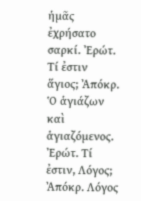ἡμᾶς ἐχρήσατο σαρκί. Ἐρώτ. Τί ἐστιν ἅγιος; Ἀπόκρ. Ὁ ἁγιάζων καὶ ἁγιαζόμενος. Ἐρώτ. Τί ἐστιν, Λόγος; Ἀπόκρ. Λόγος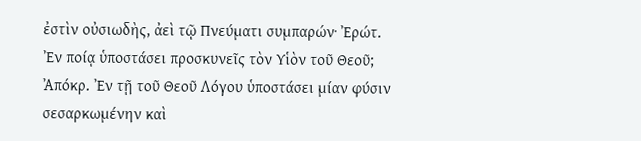ἐστὶν οὐσιωδὴς, ἀεὶ τῷ Πνεύματι συμπαρών· Ἐρώτ. Ἐν ποίᾳ ὑποστάσει προσκυνεῖς τὸν Υἱὸν τοῦ Θεοῦ; Ἀπόκρ. Ἐν τῇ τοῦ Θεοῦ Λόγου ὑποστάσει μίαν φύσιν σεσαρκωμένην καὶ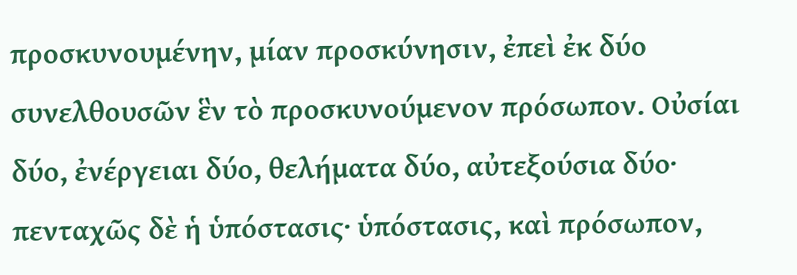προσκυνουμένην, μίαν προσκύνησιν, ἐπεὶ ἐκ δύο συνελθουσῶν ἓν τὸ προσκυνούμενον πρόσωπον. Οὐσίαι δύο, ἐνέργειαι δύο, θελήματα δύο, αὐτεξούσια δύο· πενταχῶς δὲ ἡ ὑπόστασις· ὑπόστασις, καὶ πρόσωπον,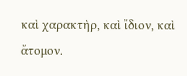καὶ χαρακτὴρ, καὶ ἴδιον, καὶ ἄτομον.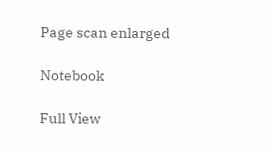Page scan enlarged

Notebook

Full View